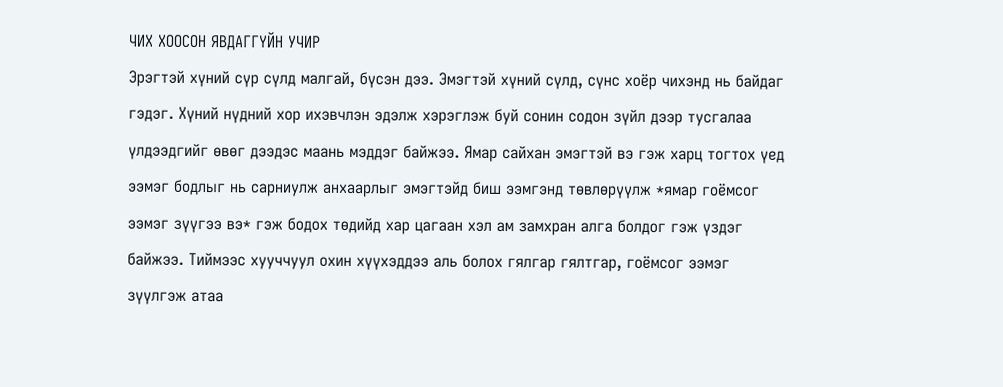ЧИХ ХООСОН ЯВДАГГҮЙН УЧИР
Эрэгтэй хүний сүр сүлд малгай, бүсэн дээ. Эмэгтэй хүний сүлд, сүнс хоёр чихэнд нь байдаг гэдэг. Хүний нүдний хор ихэвчлэн эдэлж хэрэглэж буй сонин содон зүйл дээр тусгалаа үлдээдгийг өвөг дээдэс маань мэддэг байжээ. Ямар сайхан эмэгтэй вэ гэж харц тогтох үед ээмэг бодлыг нь сарниулж анхаарлыг эмэгтэйд биш ээмгэнд төвлөрүүлж *ямар гоёмсог ээмэг зүүгээ вэ* гэж бодох төдийд хар цагаан хэл ам замхран алга болдог гэж үздэг байжээ. Тиймээс хууччуул охин хүүхэддээ аль болох гялгар гялтгар, гоёмсог ээмэг зүүлгэж атаа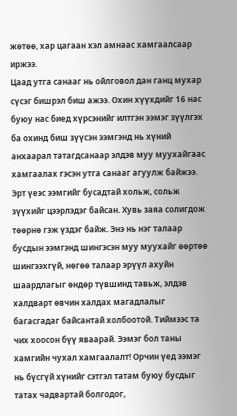жөтөө, хар цагаан хэл амнаас хамгаалсаар иржээ.
Цаад утга санааг нь ойлговол дан ганц мухар сүсэг бишрэл биш ажээ. Охин хүүхдийг 16 нас буюу нас биед хүрсэнийг илтгэн ээмэг зүүлгэх ба охинд биш зүүсэн ээмгэнд нь хүний анхаарал татагдсанаар элдэв муу муухайгаас хамгаалах гэсэн утга санааг агуулж байжээ. Эрт үеэс ээмгийг бусадтай хольж, сольж зүүхийг цээрлэдэг байсан. Хувь заяа солигдож төөрнө гэж үздэг байж. Энэ нь нэг талаар бусдын ээмгэнд шингэсэн муу муухайг өөртөө шингээхгүй, нөгөө талаар эрүүл ахуйн шаардлагыг өндөр түвшинд тавьж, элдэв халдварт өвчин халдах магадлалыг багасгадаг байсантай холбоотой. Тиймээс та чих хоосон бүү яваарай. Ээмэг бол таны хамгийн чухал хамгаалалт! Орчин үед ээмэг нь бүсгүй хүнийг сэтгэл татам буюу бусдыг татах чадвартай болгодог,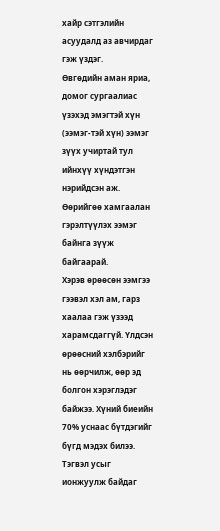хайр сэтгэлийн асуудалд аз авчирдаг гэж үздэг.
Өвгөдийн аман яриа, домог сургаалиас үзэхэд эмэгтэй хүн (ээмэг-тэй хүн) ээмэг зүүх учиртай тул ийнхүү хүндэтгэн нэрийдсэн аж. Өөрийгөө хамгаалан гэрэлтүүлэх ээмэг байнга зүүж байгаарай.
Хэрэв өрөөсөн ээмгээ гээвэл хэл ам, гарз хаалаа гэж үзээд харамсдаггүй. Үлдсэн өрөөсний хэлбэрийг нь өөрчилж, өөр эд болгон хэрэглэдэг байжээ. Хүний биеийн 70% уснаас бүтдэгийг бүгд мэдэх билээ. Тэгвэл усыг ионжуулж байдаг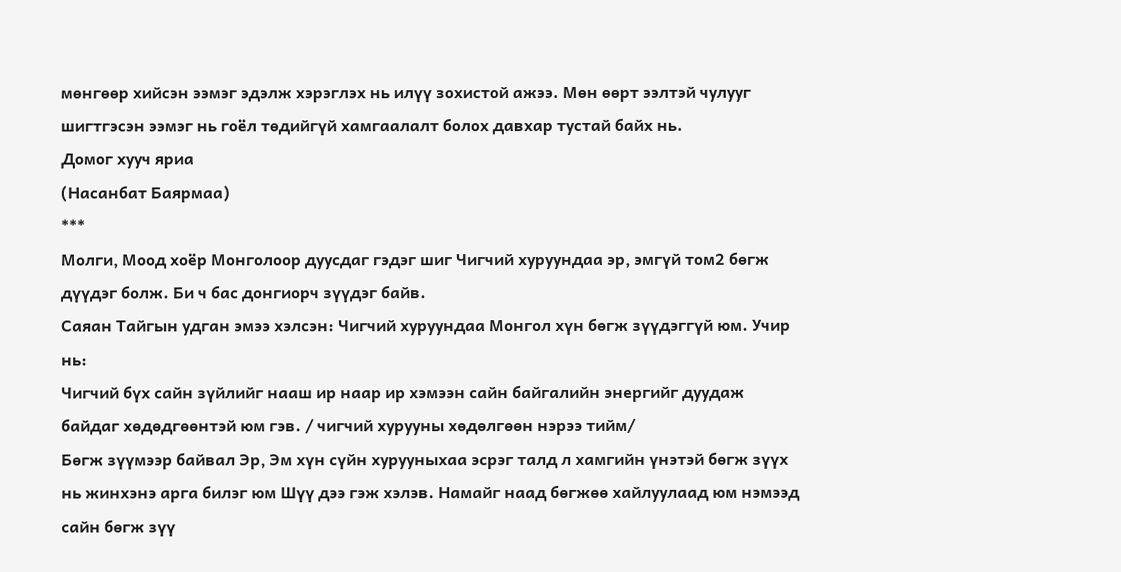мөнгөөр хийсэн ээмэг эдэлж хэрэглэх нь илүү зохистой ажээ. Мөн өөрт ээлтэй чулууг шигтгэсэн ээмэг нь гоёл төдийгүй хамгаалалт болох давхар тустай байх нь.
Домог хууч яриа
(Насанбат Баярмаа)
***
Молги, Моод хоёр Монголоор дуусдаг гэдэг шиг Чигчий хуруундаа эр, эмгүй том2 бөгж дүүдэг болж. Би ч бас донгиорч зүүдэг байв.
Саяан Тайгын удган эмээ хэлсэн: Чигчий хуруундаа Монгол хүн бөгж зүүдэггүй юм. Учир нь:
Чигчий бүх сайн зүйлийг нааш ир наар ир хэмээн сайн байгалийн энергийг дуудаж байдаг хөдөдгөөнтэй юм гэв. / чигчий хурууны хөдөлгөөн нэрээ тийм/
Бөгж зүүмээр байвал Эр, Эм хүн сүйн хурууныхаа эсрэг талд л хамгийн үнэтэй бөгж зүүх нь жинхэнэ арга билэг юм Шүү дээ гэж хэлэв. Намайг наад бөгжөө хайлуулаад юм нэмээд сайн бөгж зүү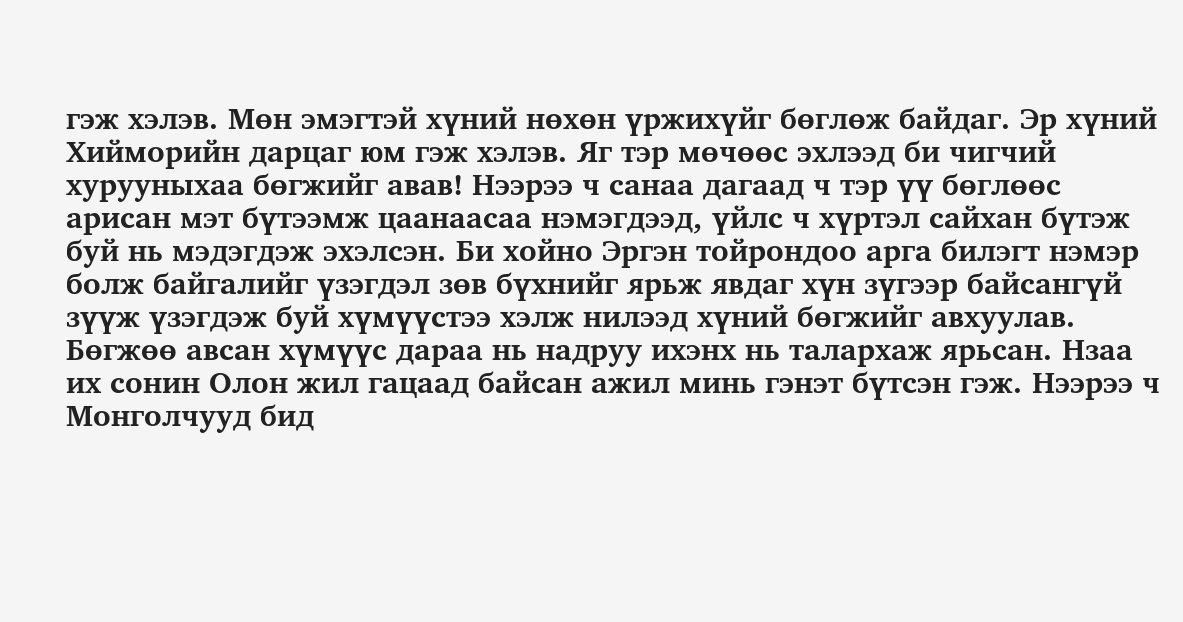гэж хэлэв. Мөн эмэгтэй хүний нөхөн үржихүйг бөглөж байдаг. Эр хүний Хийморийн дарцаг юм гэж хэлэв. Яг тэр мөчөөс эхлээд би чигчий хурууныхаа бөгжийг авав! Нээрээ ч санаа дагаад ч тэр үү бөглөөс арисан мэт бүтээмж цаанаасаа нэмэгдээд, үйлс ч хүртэл сайхан бүтэж буй нь мэдэгдэж эхэлсэн. Би хойно Эргэн тойрондоо арга билэгт нэмэр болж байгалийг үзэгдэл зөв бүхнийг ярьж явдаг хүн зүгээр байсангүй зүүж үзэгдэж буй хүмүүстээ хэлж нилээд хүний бөгжийг авхуулав. Бөгжөө авсан хүмүүс дараа нь надруу ихэнх нь талархаж ярьсан. Нзаа их сонин Олон жил гацаад байсан ажил минь гэнэт бүтсэн гэж. Нээрээ ч Монголчууд бид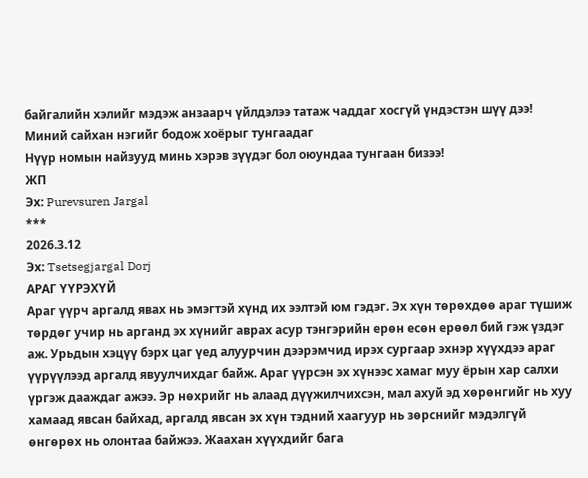байгалийн хэлийг мэдэж анзаарч үйлдэлээ татаж чаддаг хосгүй үндэстэн шүү дээ!
Миний сайхан нэгийг бодож хоёрыг тунгаадаг
Нүүр номын найзууд минь хэрэв зүүдэг бол оюундаа тунгаан бизээ!
ЖП
Эх: Purevsuren Jargal
***
2026.3.12
Эх: Tsetsegjargal Dorj
АРАГ ҮҮРЭХҮЙ
Араг үүрч аргалд явах нь эмэгтэй хүнд их ээлтэй юм гэдэг. Эх хүн төрөхдөө араг түшиж төрдөг учир нь арганд эх хүнийг аврах асур тэнгэрийн ерөн есөн ерөөл бий гэж үздэг аж. Урьдын хэцүү бэрх цаг үед алуурчин дээрэмчид ирэх сургаар эхнэр хүүхдээ араг үүрүүлээд аргалд явуулчихдаг байж. Араг үүрсэн эх хүнээс хамаг муу ёрын хар салхи үргэж дааждаг ажээ. Эр нөхрийг нь алаад дүүжилчихсэн, мал ахуй эд хөрөнгийг нь хуу хамаад явсан байхад, аргалд явсан эх хүн тэдний хаагуур нь зөрснийг мэдэлгүй өнгөрөх нь олонтаа байжээ. Жаахан хүүхдийг бага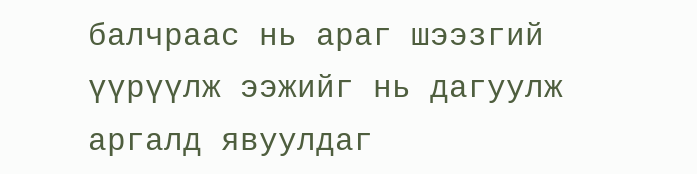балчраас нь араг шээзгий үүрүүлж ээжийг нь дагуулж аргалд явуулдаг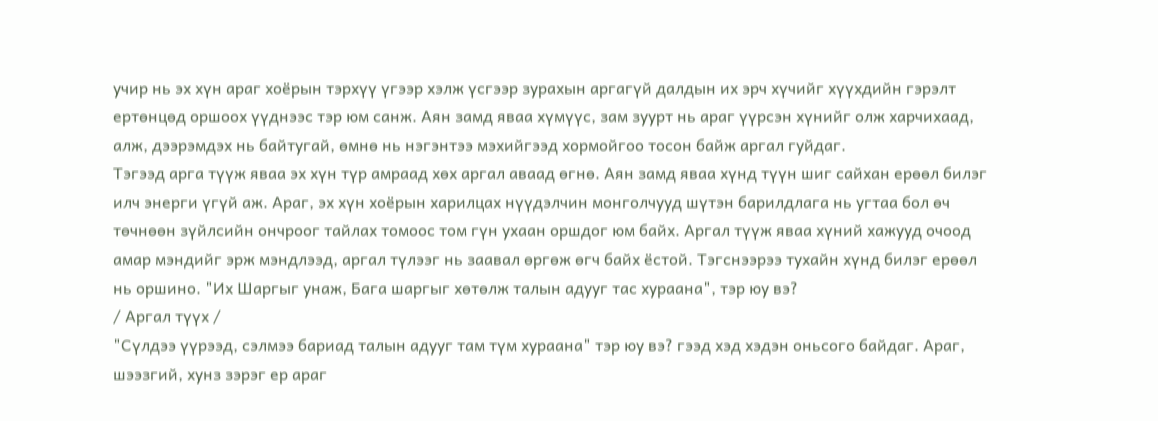учир нь эх хүн араг хоёрын тэрхүү үгээр хэлж үсгээр зурахын аргагүй далдын их эрч хүчийг хүүхдийн гэрэлт ертөнцөд оршоох үүднээс тэр юм санж. Аян замд яваа хүмүүс, зам зуурт нь араг үүрсэн хүнийг олж харчихаад, алж, дээрэмдэх нь байтугай, өмнө нь нэгэнтээ мэхийгээд хормойгоо тосон байж аргал гуйдаг.
Тэгээд арга түүж яваа эх хүн түр амраад хөх аргал аваад өгнө. Аян замд яваа хүнд түүн шиг сайхан ерөөл билэг илч энерги үгүй аж. Араг, эх хүн хоёрын харилцах нүүдэлчин монголчууд шүтэн барилдлага нь угтаа бол өч төчнөөн зүйлсийн ончроог тайлах томоос том гүн ухаан оршдог юм байх. Аргал түүж яваа хүний хажууд очоод амар мэндийг эрж мэндлээд, аргал түлээг нь заавал өргөж өгч байх ёстой. Тэгснээрээ тухайн хүнд билэг ерөөл нь оршино. "Их Шаргыг унаж, Бага шаргыг хөтөлж талын адууг тас хураана", тэр юу вэ?
/ Аргал түүх /
"Сүлдээ үүрээд, сэлмээ бариад талын адууг там түм хураана" тэр юу вэ? гээд хэд хэдэн оньсого байдаг. Араг, шээзгий, хунз зэрэг ер араг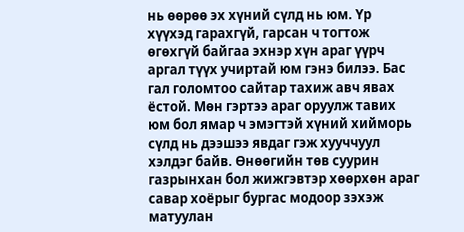нь өөрөө эх хүний сүлд нь юм. Үр хүүхэд гарахгүй, гарсан ч тогтож өгөхгүй байгаа эхнэр хүн араг үүрч аргал түүх учиртай юм гэнэ билээ. Бас гал голомтоо сайтар тахиж авч явах ёстой. Мөн гэртээ араг оруулж тавих юм бол ямар ч эмэгтэй хүний хийморь сүлд нь дээшээ явдаг гэж хууччуул хэлдэг байв. Өнөөгийн төв суурин газрынхан бол жижгэвтэр хөөрхөн араг савар хоёрыг бургас модоор зэхэж матуулан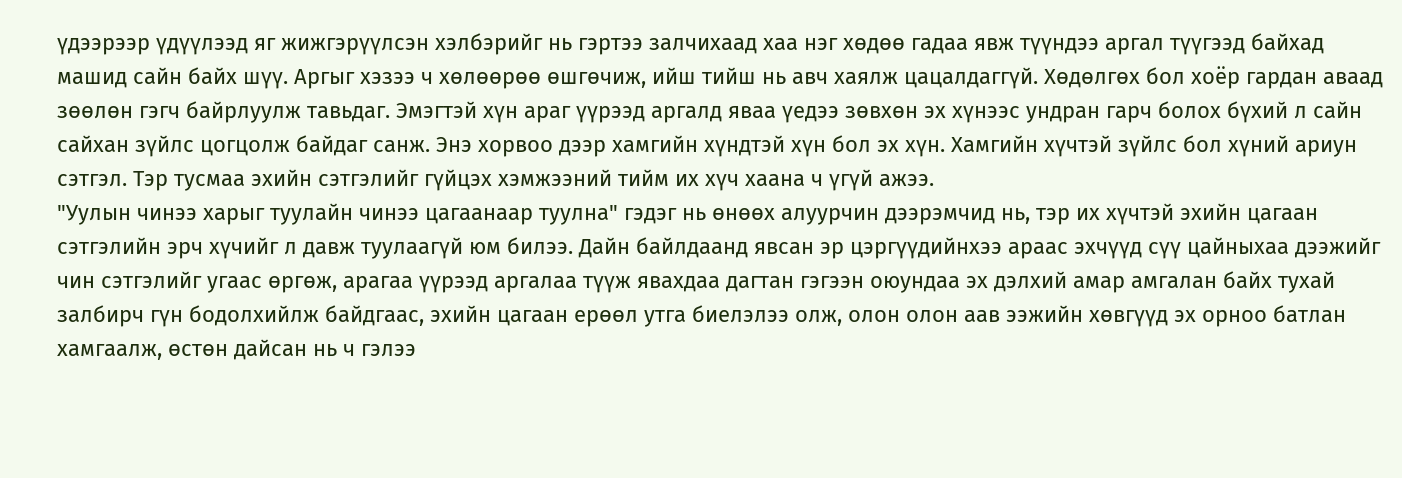үдээрээр үдүүлээд яг жижгэрүүлсэн хэлбэрийг нь гэртээ залчихаад хаа нэг хөдөө гадаа явж түүндээ аргал түүгээд байхад машид сайн байх шүү. Аргыг хэзээ ч хөлөөрөө өшгөчиж, ийш тийш нь авч хаялж цацалдаггүй. Хөдөлгөх бол хоёр гардан аваад зөөлөн гэгч байрлуулж тавьдаг. Эмэгтэй хүн араг үүрээд аргалд яваа үедээ зөвхөн эх хүнээс ундран гарч болох бүхий л сайн сайхан зүйлс цогцолж байдаг санж. Энэ хорвоо дээр хамгийн хүндтэй хүн бол эх хүн. Хамгийн хүчтэй зүйлс бол хүний ариун сэтгэл. Тэр тусмаа эхийн сэтгэлийг гүйцэх хэмжээний тийм их хүч хаана ч үгүй ажээ.
"Уулын чинээ харыг туулайн чинээ цагаанаар туулна" гэдэг нь өнөөх алуурчин дээрэмчид нь, тэр их хүчтэй эхийн цагаан сэтгэлийн эрч хүчийг л давж туулаагүй юм билээ. Дайн байлдаанд явсан эр цэргүүдийнхээ араас эхчүүд сүү цайныхаа дээжийг чин сэтгэлийг угаас өргөж, арагаа үүрээд аргалаа түүж явахдаа дагтан гэгээн оюундаа эх дэлхий амар амгалан байх тухай залбирч гүн бодолхийлж байдгаас, эхийн цагаан ерөөл утга биелэлээ олж, олон олон аав ээжийн хөвгүүд эх орноо батлан хамгаалж, өстөн дайсан нь ч гэлээ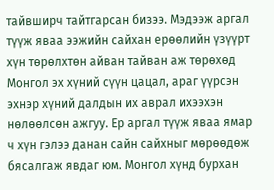тайвширч тайтгарсан бизээ. Мэдээж аргал түүж яваа ээжийн сайхан ерөөлийн үзүүрт хүн төрөлхтөн айван тайван аж төрөхөд Монгол эх хүний сүүн цацал, араг үүрсэн эхнэр хүний далдын их аврал ихээхэн нөлөөлсөн ажгуу. Ер аргал түүж яваа ямар ч хүн гэлээ данан сайн сайхныг мөрөөдөж бясалгаж явдаг юм. Монгол хүнд бурхан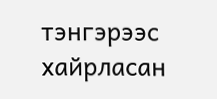тэнгэрээс хайрласан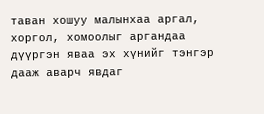таван хошуу малынхаа аргал, хоргол, хомоолыг аргандаа дүүргэн яваа эх хүнийг тэнгэр дааж аварч явдаг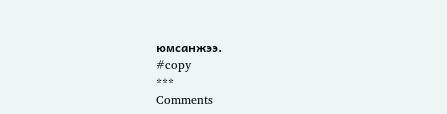юмсанжээ.
#copy
***
Comments